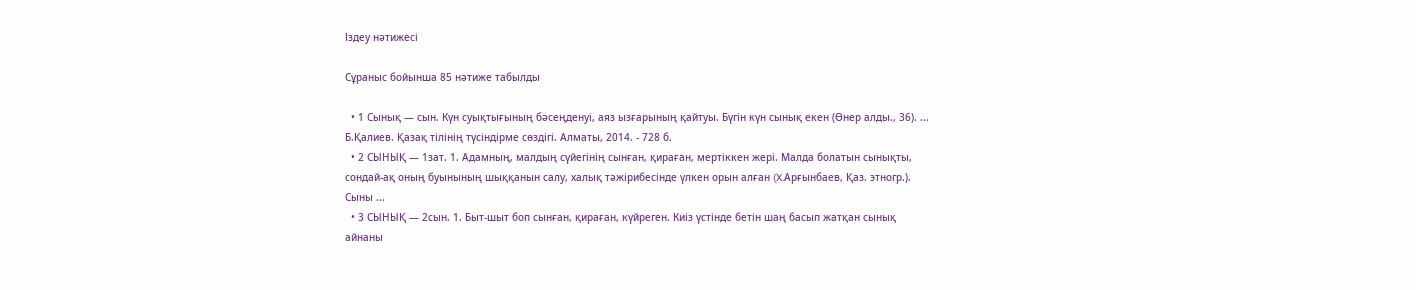Іздеу нәтижесі

Сұраныс бойынша 85 нәтиже табылды

  • 1 Сынық — сын. Күн суықтығының бəсеңденуі, аяз ызғарының қайтуы. Бүгін күн сынық екен (Өнер алды., 36). ... Б.Қалиев. Қазақ тілінің түсіндірме сөздігі. Алматы, 2014. - 728 б.
  • 2 СЫНЫҚ — 1зат. 1. Адамның, малдың сүйегінің сынған, қираған, мертіккен жері. Малда болатын сынықты, сондай-ақ оның буынының шыққанын салу, халық тәжірибесінде үлкен орын алған (X.Арғынбаев, Қаз. этногр.). Сыны ...
  • 3 СЫНЫҚ — 2сын. 1. Быт-шыт боп сынған, қираған, күйреген. Киіз үстінде бетін шаң басып жатқан сынық айнаны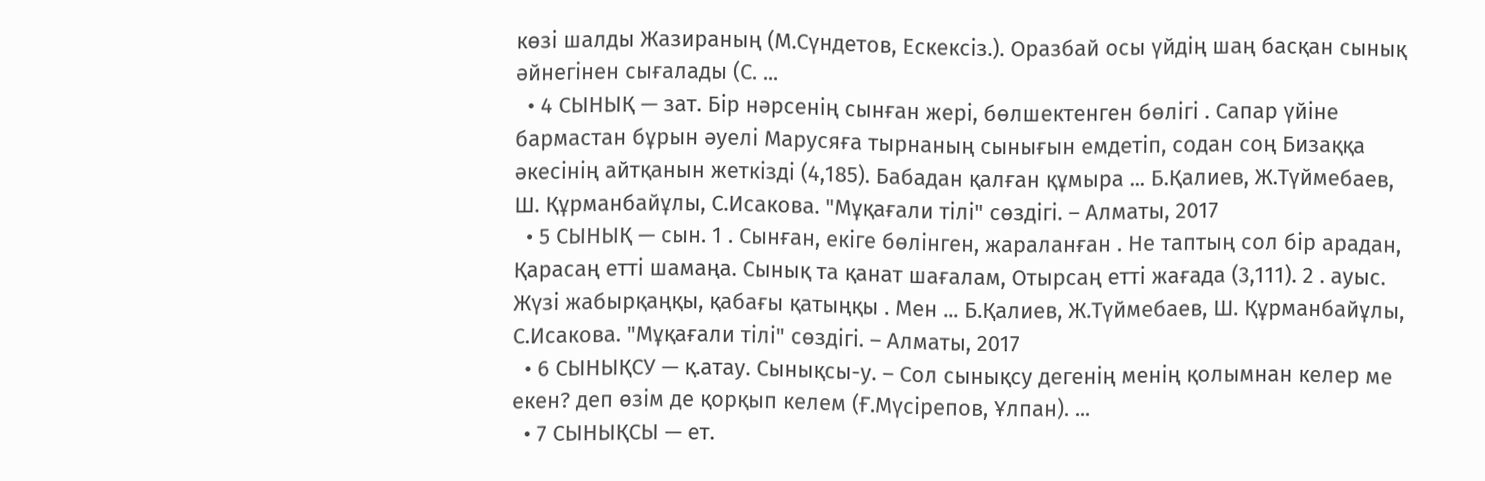көзі шалды Жазираның (М.Сүндетов, Ескексіз.). Оразбай осы үйдің шаң басқан сынық әйнегінен сығалады (С. ...
  • 4 СЫНЫҚ — зат. Бір нәрсенің сынған жері, бөлшектенген бөлігі . Сапар үйіне бармастан бұрын әуелі Марусяға тырнаның сынығын емдетіп, содан соң Бизаққа әкесінің айтқанын жеткізді (4,185). Бабадан қалған құмыра ... Б.Қалиев, Ж.Түймебаев, Ш. Құрманбайұлы, С.Исакова. "Мұқағали тілі" сөздігі. – Алматы, 2017
  • 5 СЫНЫҚ — сын. 1 . Сынған, екіге бөлінген, жараланған . Не таптың сол бір арадан, Қарасаң етті шамаңа. Сынық та қанат шағалам, Отырсаң етті жағада (3,111). 2 . ауыс. Жүзі жабырқаңқы, қабағы қатыңқы . Мен ... Б.Қалиев, Ж.Түймебаев, Ш. Құрманбайұлы, С.Исакова. "Мұқағали тілі" сөздігі. – Алматы, 2017
  • 6 СЫНЫҚСУ — қ.атау. Сынықсы-у. – Сол сынықсу дегенің менің қолымнан келер ме екен? деп өзім де қорқып келем (Ғ.Мүсірепов, Ұлпан). ...
  • 7 СЫНЫҚСЫ — ет.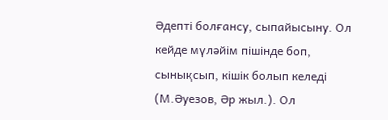Әдепті болғансу, сыпайысыну. Ол кейде мүләйім пішінде боп, сынықсып, кішік болып келеді (М.Әуезов, Әр жыл.). Ол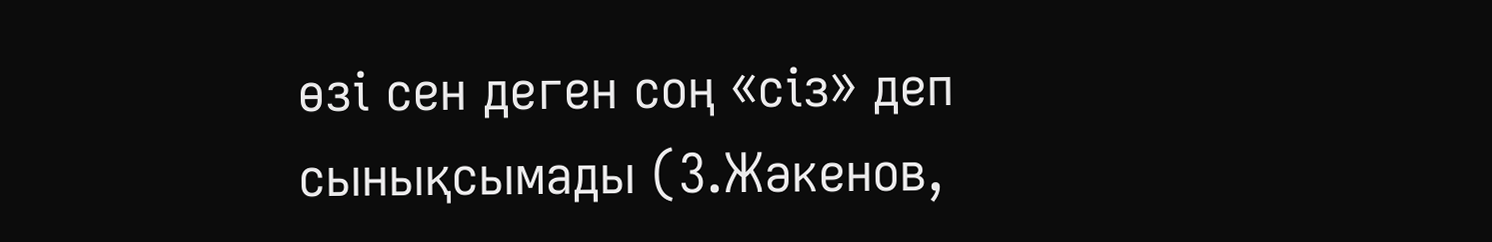өзі сен деген соң «сіз» деп сынықсымады (3.Жәкенов,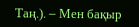Таң.). – Мен бақыр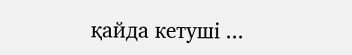қайда кетуші ...